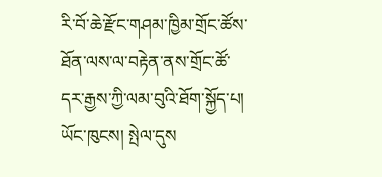རི་བོ་ཆེ་རྫོང་གཤམ་ཁྱིམ་གྲོང་ཚོས་ཐོན་ལས་ལ་བརྟེན་ནས་གྲོང་ཚོ་དར་རྒྱས་ཀྱི་ལམ་བུའི་ཐོག་སྐྱོད་པ།
ཡོང་ཁུངས། སྤེལ་དུས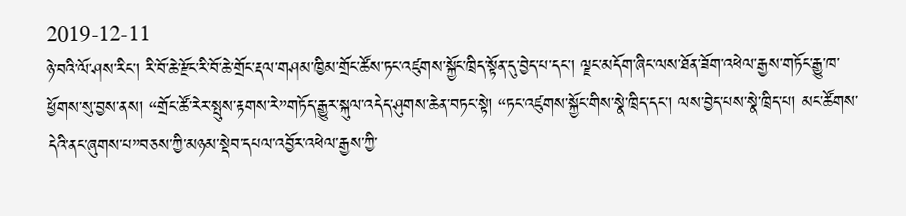2019-12-11
ཉེ་བའི་ལོ་ཤས་རིང་། རི་བོ་ཆེ་རྫོང་རི་བོ་ཆེ་གྲོང་རྡལ་གཤམ་ཁྱིམ་གྲོང་ཚོས་ཏང་འཛུགས་སྐྱོང་ཁྲིད་སྟོན་དུ་བྱེད་པ་དང་། ལྗང་མདོག་ཞིང་ལས་ཐོན་ཟོག་འཕེལ་རྒྱས་གཏོང་རྒྱུ་ཁ་ཕྱོགས་སུ་བྱས་ནས། “གྲོང་ཚོ་རེར་སྤུས་རྟགས་རེ”གཏོད་རྒྱུར་སྐུལ་འདེད་ཤུགས་ཆེན་བཏང་སྟེ། “ཏང་འཛུགས་སྐྱོང་གིས་སྣེ་ཁྲིད་དང་། ལས་བྱེད་པས་སྣེ་ཁྲིད་པ། མང་ཚོགས་དེའི་ནང་ཞུགས་པ”བཅས་ཀྱི་མཉམ་སྡེབ་དཔལ་འབྱོར་འཕེལ་རྒྱས་ཀྱི་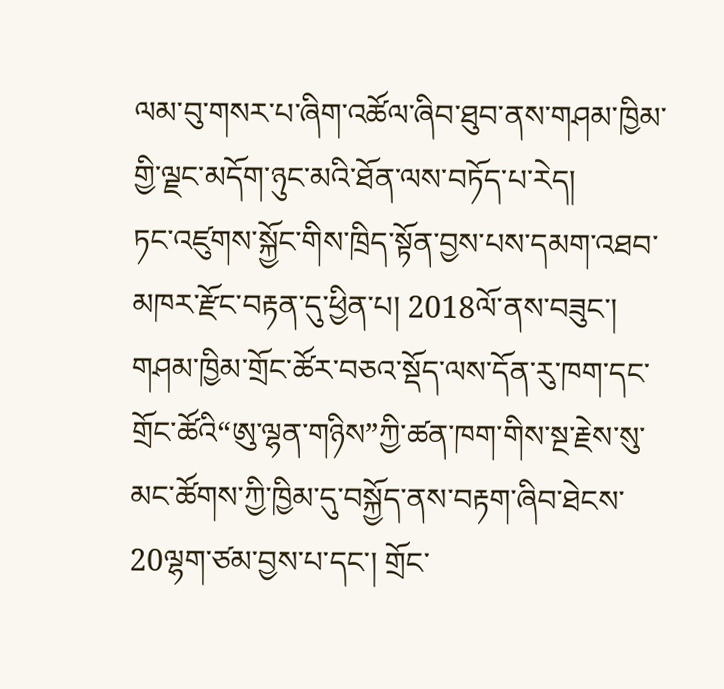ལམ་བུ་གསར་པ་ཞིག་འཚོལ་ཞིབ་ཐུབ་ནས་གཤམ་ཁྱིམ་གྱི་ལྗང་མདོག་ཉུང་མའི་ཐོན་ལས་བཏོད་པ་རེད།
ཏང་འཛུགས་སྐྱོང་གིས་ཁྲིད་སྟོན་བྱས་པས་དམག་འཐབ་མཁར་རྫོང་བརྟན་དུ་ཕྱིན་པ། 2018ལོ་ནས་བཟུང་། གཤམ་ཁྱིམ་གྲོང་ཚོར་བཅའ་སྡོད་ལས་དོན་རུ་ཁག་དང་གྲོང་ཚོའི“ཨུ་ལྷན་གཉིས”ཀྱི་ཚན་ཁག་གིས་སྔ་རྗེས་སུ་མང་ཚོགས་ཀྱི་ཁྱིམ་དུ་བསྐྱོད་ནས་བརྟག་ཞིབ་ཐེངས་20ལྷག་ཙམ་བྱས་པ་དང་། གྲོང་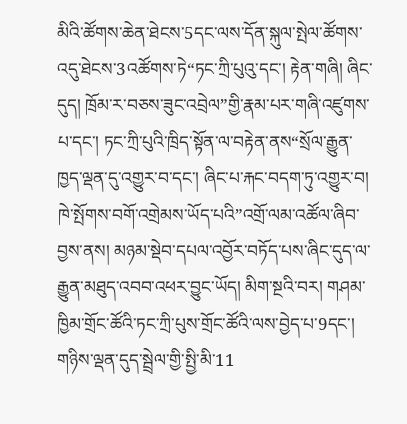མིའི་ཚོགས་ཆེན་ཐེངས་5དང་ལས་དོན་སྐུལ་སྤེལ་ཚོགས་འདུ་ཐེངས་3འཚོགས་ཏེ“ཏང་ཀྲི་པུའུ་དང་། རྟེན་གཞི། ཞིང་དུད། ཁྲོམ་ར་བཅས་ཟུང་འབྲེལ”གྱི་རྣམ་པར་གཞི་འཛུགས་པ་དང་། ཏང་ཀྲི་པུའི་ཁྲིད་སྟོན་ལ་བརྟེན་ནས“སྲོལ་རྒྱུན་ཁྱད་ལྡན་དུ་འགྱུར་བ་དང་། ཞིང་པ་རྐང་བདག་ཏུ་འགྱུར་བ། ཁེ་སྤོགས་བགོ་འགྲེམས་ཡོད་པའི”འགྲོ་ལམ་འཚོལ་ཞིབ་བྱས་ནས། མཉམ་སྡེབ་དཔལ་འབྱོར་བཏོད་པས་ཞིང་དུད་ལ་རྒྱུན་མཐུད་འབབ་འཕར་བྱུང་ཡོད། མིག་སྔའི་བར། གཤམ་ཁྱིམ་གྲོང་ཚོའི་ཏང་ཀྲི་པུས་གྲོང་ཚོའི་ལས་བྱེད་པ་9དང་། གཉིས་ལྡན་དུད་སྦྲེལ་གྱི་སྤྱི་མི་11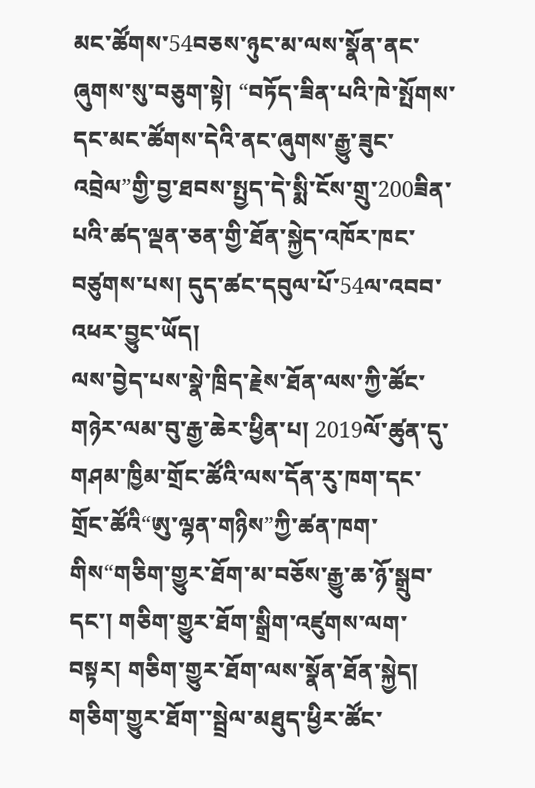མང་ཚོགས་54བཅས་ཉུང་མ་ལས་སྣོན་ནང་ཞུགས་སུ་བཅུག་སྟེ། “བཏོད་ཟིན་པའི་ཁེ་སྤོགས་དང་མང་ཚོགས་དེའི་ནང་ཞུགས་རྒྱུ་ཟུང་འབྲེལ”གྱི་བྱ་ཐབས་སྤྱད་དེ་སྨི་ངོས་གྲུ་200ཟིན་པའི་ཚད་ལྡན་ཅན་གྱི་ཐོན་སྐྱེད་འཁོར་ཁང་བཙུགས་པས། དུད་ཚང་དབུལ་པོ་54ལ་འབབ་འཕར་བྱུང་ཡོད།
ལས་བྱེད་པས་སྣེ་ཁྲིད་རྗེས་ཐོན་ལས་ཀྱི་ཚོང་གཉེར་ལམ་བུ་རྒྱ་ཆེར་ཕྱིན་པ། 2019ལོ་ཚུན་དུ་གཤམ་ཁྱིམ་གྲོང་ཚོའི་ལས་དོན་རུ་ཁག་དང་གྲོང་ཚོའི“ཨུ་ལྷན་གཉིས”ཀྱི་ཚན་ཁག་གིས“གཅིག་གྱུར་ཐོག་མ་བཅོས་རྒྱུ་ཆ་ཉོ་སྒྲུབ་དང་། གཅིག་གྱུར་ཐོག་སྒྲིག་འཛུགས་ལག་བསྟར། གཅིག་གྱུར་ཐོག་ལས་སྣོན་ཐོན་སྐྱེད། གཅིག་གྱུར་ཐོག་་སྦྲེལ་མཐུད་ཕྱིར་ཚོང་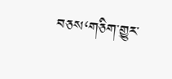བཅས‘གཅིག་གྱུར་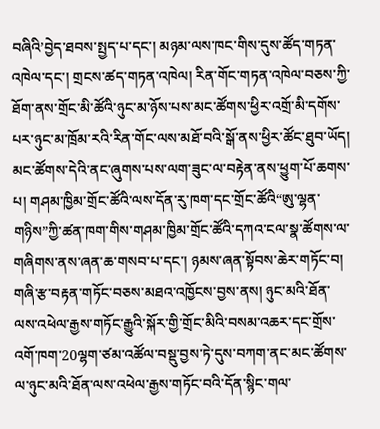བཞིའི’བྱེད་ཐབས་སྤྱད་པ་དང་། མཉམ་ལས་ཁང་གིས་དུས་ཚོད་གཏན་འཁེལ་དང་། གྲངས་ཚད་གཏན་འཁེལ། རིན་གོང་གཏན་འཁེལ་བཅས་ཀྱི་ཐོག་ནས་གྲོང་མི་ཚོའི་ཉུང་མ་ཉོས་པས་མང་ཚོགས་ཕྱིར་འགྲོ་མི་དགོས་པར་ཉུང་མ་ཁྲོམ་རའི་རིན་གོང་ལས་མཐོ་བའི་སྒོ་ནས་ཕྱིར་ཚོང་ཐུབ་ཡོད།
མང་ཚོགས་དེའི་ནང་ཞུགས་པས་ལག་ཟུང་ལ་བརྟེན་ནས་ཕྱུག་པོ་ཆགས་པ། གཤམ་ཁྱིམ་གྲོང་ཚོའི་ལས་དོན་རུ་ཁག་དང་གྲོང་ཚོའི“ཨུ་ལྷན་གཉིས”ཀྱི་ཚན་ཁག་གིས་གཤམ་ཁྱིམ་གྲོང་ཚོའི་དཀའ་ངལ་སྣ་ཚོགས་ལ་གཞིགས་ནས་ཞན་ཆ་གསབ་པ་དང་། ཉམས་ཞན་སྟོབས་ཆེར་གཏོང་བ། གཞི་རྩ་བརྟན་གཏོང་བཅས་མཐའ་འཁྱོངས་བྱས་ནས། ཉུང་མའི་ཐོན་ལས་འཕེལ་རྒྱས་གཏོང་རྒྱུའི་སྐོར་གྱི་གྲོང་མིའི་བསམ་འཆར་དང་གྲོས་འགོ་ཁག་20ལྷག་ཙམ་འཚོལ་བསྡུ་བྱས་ཏེ་དུས་བཀག་ནང་མང་ཚོགས་ལ་ཉུང་མའི་ཐོན་ལས་འཕེལ་རྒྱས་གཏོང་བའི་དོན་སྙིང་གལ་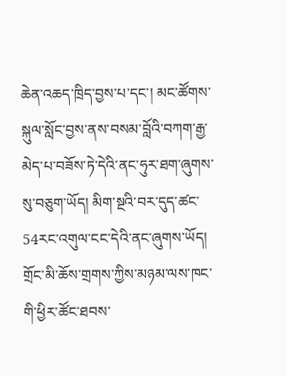ཆེན་འཆད་ཁྲིད་བྱས་པ་དང་། མང་ཚོགས་སྐུལ་སློང་བྱས་ནས་བསམ་བློའི་བཀག་རྒྱ་མེད་པ་བཟོས་ཏེ་དེའི་ནང་ཧུར་ཐག་ཞུགས་སུ་བཅུག་ཡོད། མིག་སྔའི་བར་དུད་ཚང་54རང་འགུལ་ངང་དེའི་ནང་ཞུགས་ཡོད། གྲོང་མི་ཆོས་གྲགས་ཀྱིས་མཉམ་ལས་ཁང་གི་ཕྱིར་ཚོང་ཐབས་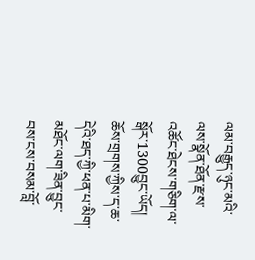ལམ་བརྒྱུད་ཉུང་མའི་ལས་སྣོན་ཐོན་རྫས་འཚོང་ཐེངས་གཅིག་ལ་སྒོར་1300བྱུང་ཡོད། ཆོས་གྲགས་ཀྱིས་ད་ཆ་དེའི་ཐད་ཀྱི་ཕན་པ་མིག་མཐོང་ལག་ཟིན་བྱུང་བས་ངས་བསམ་བློ་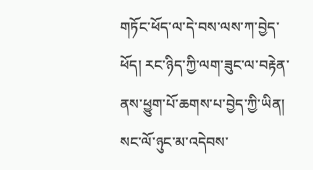གཏོང་ཕོད་ལ་དེ་བས་ལས་ཀ་བྱེད་ཕོད། རང་ཉིད་ཀྱི་ལག་ཟུང་ལ་བརྟེན་ནས་ཕྱུག་པོ་ཆགས་པ་བྱེད་ཀྱི་ཡིན། སང་ལོ་ཉུང་མ་འདེབས་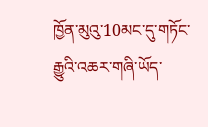ཁྱོན་མུའུ་10མང་དུ་གཏོང་རྒྱུའི་འཆར་གཞི་ཡོད་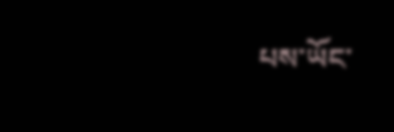པས་ཡོང་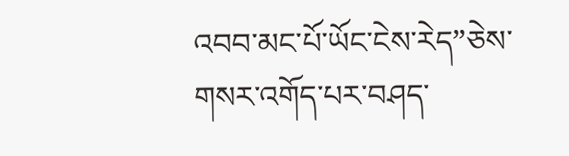འབབ་མང་པོ་ཡོང་ངེས་རེད”ཅེས་གསར་འགོད་པར་བཤད་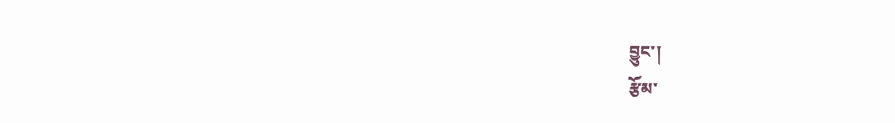བྱུང་།
རྩོམ་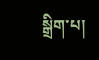སྒྲིག་པ།